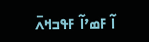ߊ߬ ߓߘߴߊ߬ ߓߟߏߞߍ߫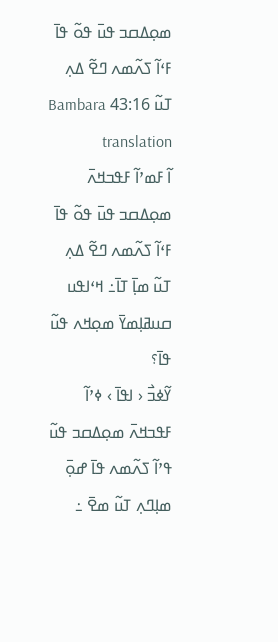ߘߋ߲ߡߛߏ ߟߎ߫ ߟߋ߬ ߟߊ߫ ߓߵߊ߬ ߖߍ߬ߘߍ ߣߐ߬ ߡߍ߲ ߠߎ߬ 43:16 Bambara translation
ߊ߬ ߓߘߴߊ߬ ߓߟߏߞߍ߫ ߘߋ߲ߡߛߏ ߟߎ߫ ߟߋ߬ ߟߊ߫ ߓߵߊ߬ ߖߍ߬ߘߍ ߣߐ߬ ߡߍ߲ ߠߎ߬ ߘߊ߲߫ ߠߊ߫߸ ߞߵߊߟߎ ߛߎߥߊ߲ߘߌ߫ ߘߋ߲ߞߍ ߟߎ߬ ߟߊ߫؟
ߌ߬ߦߏ߯ ‹ ߊߟߊ߫ › ߦߴߊ߬ ߓߟߏߞߍ߫ ߘߋ߲ߡߛߏ ߟߎ߬ ߟߴߊ߬ ߖߍ߬ߘߍ ߟߊ߫ ߝߋ߲߫ ߘߊ߲ߣߍ߲ ߠߎ߬ ߘߐ߫ ߸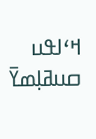ߞߵߊߟߎ ߛߎߥߊ߲ߘߌ߫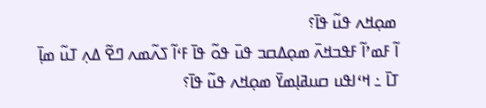ߘߋ߲ߞߍ ߟߎ߬ ߟߊ߫؟
ߊ߬ ߓߘߴߊ߬ ߓߟߏߞߍ߫ ߘߋ߲ߡߛߏ ߟߎ߫ ߟߋ߬ ߟߊ߫ ߓߵߊ߬ ߖߍ߬ߘߍ ߣߐ߬ ߡߍ߲ ߠߎ߬ ߘߊ߲߫ ߠߊ߫ ߸ ߞߵߊߟߎ ߛߎߥߊ߲ߘߌ߫ ߘߋ߲ߞߍ ߟߎ߬ ߟߊ߫؟